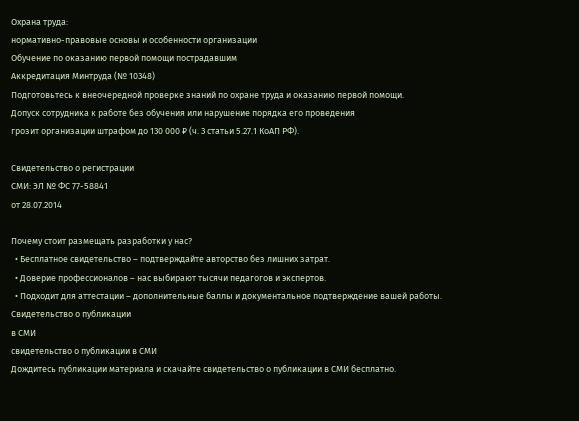Охрана труда:
нормативно-правовые основы и особенности организации
Обучение по оказанию первой помощи пострадавшим
Аккредитация Минтруда (№ 10348)
Подготовьтесь к внеочередной проверке знаний по охране труда и оказанию первой помощи.
Допуск сотрудника к работе без обучения или нарушение порядка его проведения
грозит организации штрафом до 130 000 ₽ (ч. 3 статьи 5.27.1 КоАП РФ).

Свидетельство о регистрации
СМИ: ЭЛ № ФС 77-58841
от 28.07.2014

Почему стоит размещать разработки у нас?
  • Бесплатное свидетельство – подтверждайте авторство без лишних затрат.
  • Доверие профессионалов – нас выбирают тысячи педагогов и экспертов.
  • Подходит для аттестации – дополнительные баллы и документальное подтверждение вашей работы.
Свидетельство о публикации
в СМИ
свидетельство о публикации в СМИ
Дождитесь публикации материала и скачайте свидетельство о публикации в СМИ бесплатно.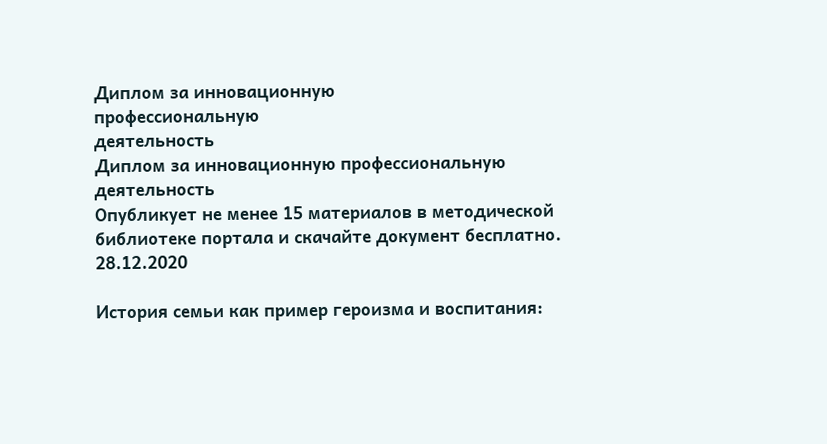Диплом за инновационную
профессиональную
деятельность
Диплом за инновационную профессиональную деятельность
Опубликует не менее 15 материалов в методической библиотеке портала и скачайте документ бесплатно.
28.12.2020

История семьи как пример героизма и воспитания: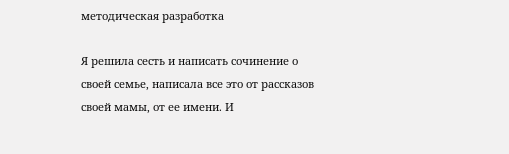методическая разработка

Я решила сесть и написать сочинение о своей семье, написала все это от рассказов своей мамы, от ее имени. И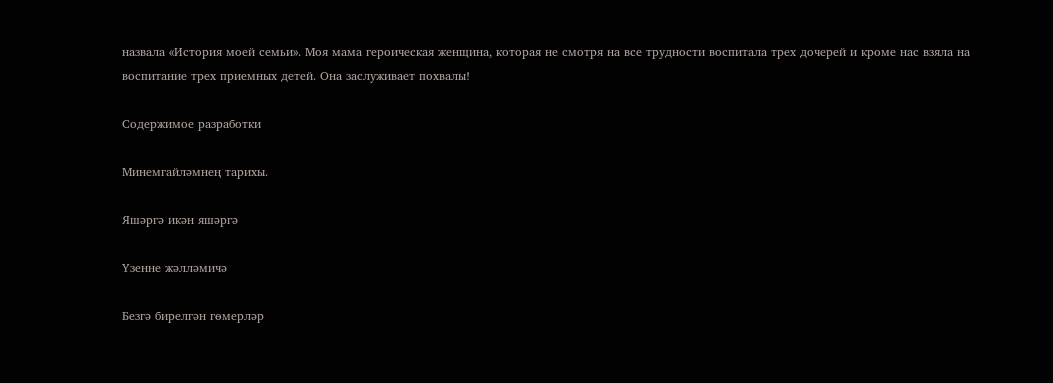назвала «История моей семьи». Моя мама героическая женщина, которая не смотря на все трудности воспитала трех дочерей и кроме нас взяла на воспитание трех приемных детей. Она заслуживает похвалы!

Содержимое разработки

Минемгайләмнең тарихы.

Яшәргә икән яшәргә

Үзенне жәлләмичә

Безгә бирелгән гөмерләр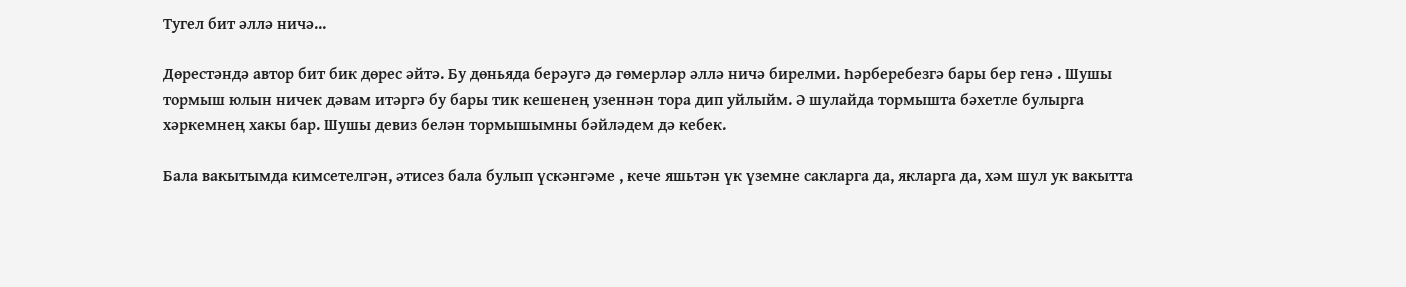Тугел бит әллә ничә...

Дөрестәндә автор бит бик дөрес әйтә. Бу дөньяда берәугә дә гөмерләр әллә ничә бирелми. Һәрберебезгә бары бер генә . Шушы тормыш юлын ничек дәвам итәргә бу бары тик кешенең узеннән тора дип уйлыйм. Ә шулайда тормышта бәхетле булырга хәркемнең хакы бар. Шушы девиз белән тормышымны бәйләдем дә кебек.

Бала вакытымда кимсетелгән, әтисез бала булып үскәнгәме , кече яшьтән үк үземне сакларга да, якларга да, хәм шул ук вакытта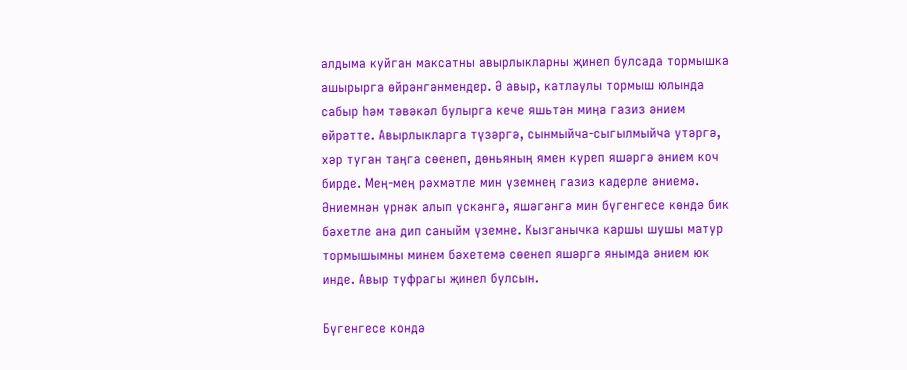алдыма куйган максатны авырлыкларны җинеп булсада тормышка ашырырга өйрәнгәнмендер. Ә авыр, катлаулы тормыш юлында сабыр һәм тәвәкәл булырга кече яшьтән миңа газиз әнием өйрәтте. Авырлыкларга түзәргә, сынмыйча-сыгылмыйча утәргә, хәр туган таңга сөенеп, дөньяның ямен куреп яшәргә әнием коч бирде. Мең-мең рәхмәтле мин үземнең газиз кадерле әниемә. Әниемнән үрнәк алып үскәнгә, яшәгәнгә мин бүгенгесе көндә бик бәхетле ана дип саныйм үземне. Кызганычка каршы шушы матур тормышымны минем бәхетемә сөенеп яшәргә янымда әнием юк инде. Авыр туфрагы җинел булсын.

Бүгенгесе кондә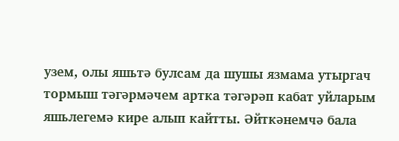узем, олы яшьтә булсам да шушы язмама утыргач тормыш тәгәрмәчем артка тәгәрәп кабат уйларым яшьлегемә кире алып кайтты. Әйткәнемчә бала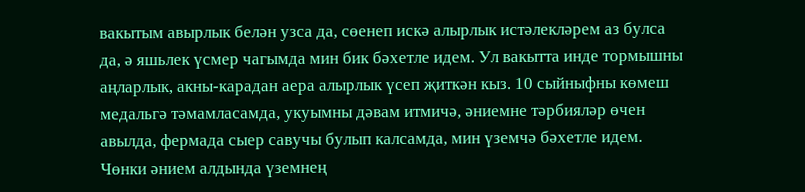вакытым авырлык белән узса да, сөенеп искә алырлык истәлекләрем аз булса да, ә яшьлек үсмер чагымда мин бик бәхетле идем. Ул вакытта инде тормышны аңларлык, акны-карадан аера алырлык үсеп җиткән кыз. 10 сыйныфны көмеш медальгә тәмамласамда, укуымны дәвам итмичә, әниемне тәрбияләр өчен авылда, фермада сыер савучы булып калсамда, мин үземчә бәхетле идем. Чөнки әнием алдында үземнең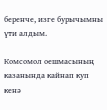беренче, изге бурычымны үти алдым.

Комсомол оешмасының казанында кайнап куп кенә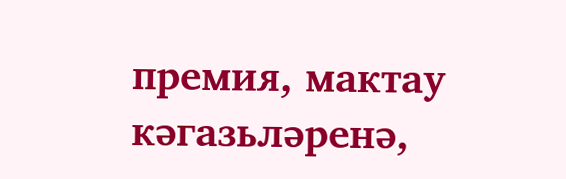премия, мактау кәгазьләренә,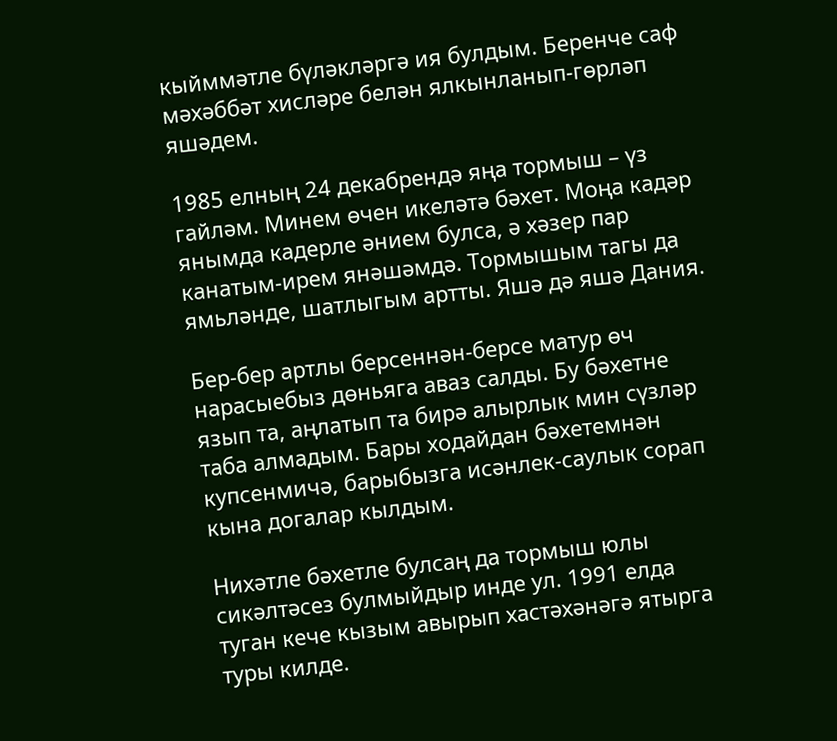кыйммәтле бүләкләргә ия булдым. Беренче саф мәхәббәт хисләре белән ялкынланып-гөрләп яшәдем.

1985 елның 24 декабрендә яңа тормыш – үз гайләм. Минем өчен икеләтә бәхет. Моңа кадәр янымда кадерле әнием булса, ә хәзер пар канатым-ирем янәшәмдә. Тормышым тагы да ямьләнде, шатлыгым артты. Яшә дә яшә Дания.

Бер-бер артлы берсеннән-берсе матур өч нарасыебыз дөньяга аваз салды. Бу бәхетне язып та, аңлатып та бирә алырлык мин сүзләр таба алмадым. Бары ходайдан бәхетемнән купсенмичә, барыбызга исәнлек-саулык сорап кына догалар кылдым.

Нихәтле бәхетле булсаң да тормыш юлы сикәлтәсез булмыйдыр инде ул. 1991 елда туган кече кызым авырып хастәхәнәгә ятырга туры килде.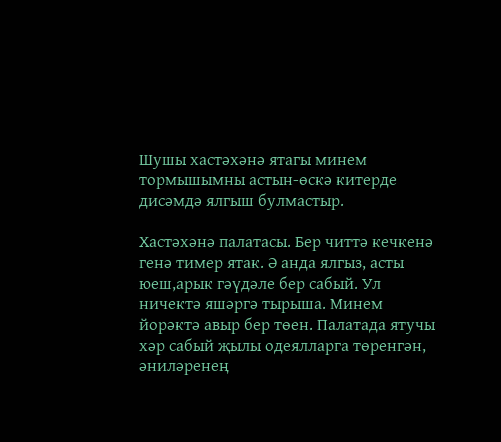Шушы хастәхәнә ятагы минем тормышымны астын-өскә китерде дисәмдә ялгыш булмастыр.

Хастәхәнә палатасы. Бер читтә кечкенә генә тимер ятак. Ә анда ялгыз, асты юеш,арык гәүдәле бер сабый. Ул ничектә яшәргә тырыша. Минем йорәктә авыр бер төен. Палатада ятучы хәр сабый җылы одеялларга төренгән, әниләренең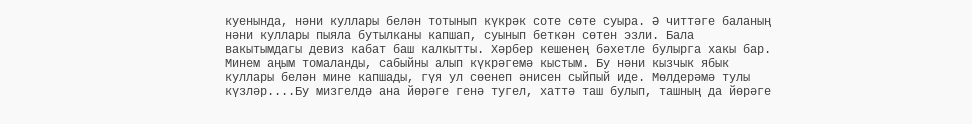куенында, нәни куллары белән тотынып күкрәк соте сөте суыра. Ә читтәге баланың нәни куллары пыяла бутылканы капшап, суынып беткән сөтен эзли. Бала вакытымдагы девиз кабат баш калкытты. Хәрбер кешенең бәхетле булырга хакы бар. Минем аңым томаланды, сабыйны алып күкрәгемә кыстым. Бу нәни кызчык ябык куллары белән мине капшады, гүя ул сөенеп әнисен сыйпый иде. Мөлдерәмә тулы күзләр....Бу мизгелдә ана йөрәге генә тугел, хаттә таш булып, ташның да йөрәге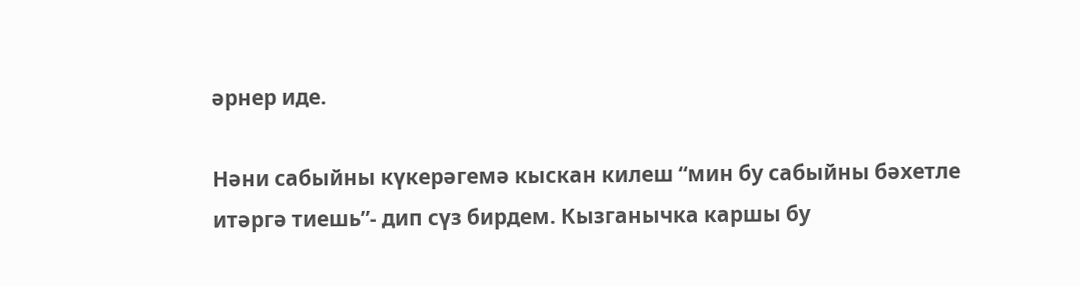әрнер иде.

Нәни сабыйны күкерәгемә кыскан килеш “мин бу сабыйны бәхетле итәргә тиешь”- дип сүз бирдем. Кызганычка каршы бу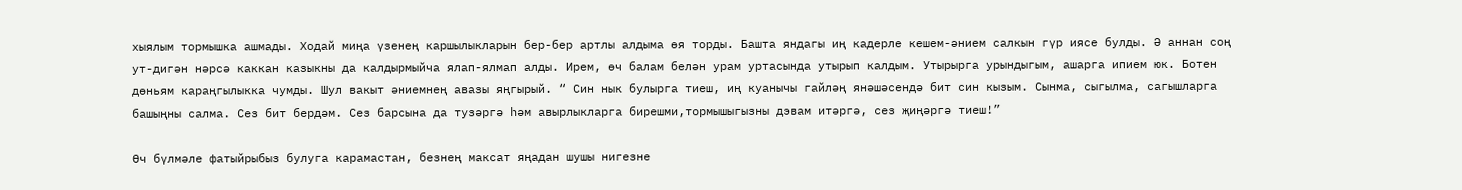хыялым тормышка ашмады. Ходай миңа үзенең каршылыкларын бер-бер артлы алдыма өя торды. Башта яндагы иң кадерле кешем-әнием салкын гүр иясе булды. Ә аннан соң ут-дигән нәрсә каккан казыкны да калдырмыйча ялап-ялмап алды. Ирем, өч балам белән урам уртасында утырып калдым. Утырырга урындыгым, ашарга ипием юк. Ботен дөньям караңгылыкка чумды. Шул вакыт әниемнең авазы яңгырый. “ Син нык булырга тиеш, иң куанычы гайләң янәшәсендә бит син кызым. Сынма, сыгылма, сагышларга башыңны салма. Сез бит бердәм. Сез барсына да тузәргә һәм авырлыкларга бирешми,тормышыгызны дэвам итәргә, сез җиңәргә тиеш!”

Өч бүлмәле фатыйрыбыз булуга карамастан, безнең максат яңадан шушы нигезне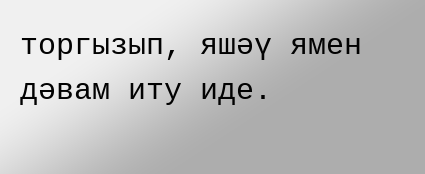торгызып, яшәү ямен дәвам иту иде.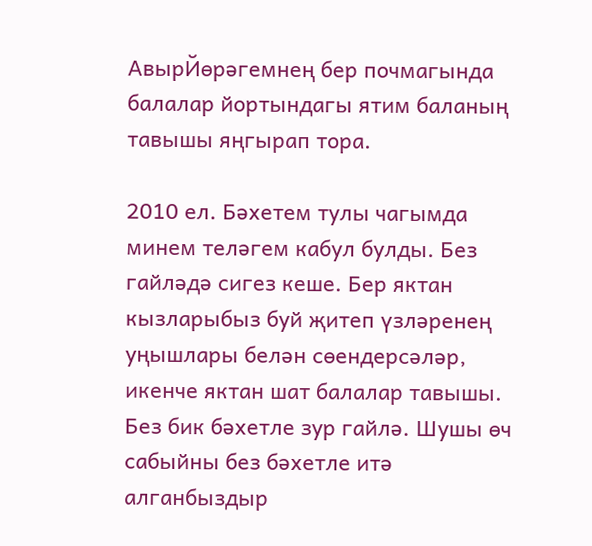АвырЙөрәгемнең бер почмагында балалар йортындагы ятим баланың тавышы яңгырап тора.

2010 ел. Бәхетем тулы чагымда минем теләгем кабул булды. Без гайләдә сигез кеше. Бер яктан кызларыбыз буй җитеп үзләренең уңышлары белән сөендерсәләр, икенче яктан шат балалар тавышы. Без бик бәхетле зур гайлә. Шушы өч сабыйны без бәхетле итә алганбыздыр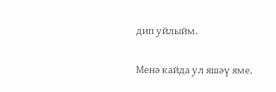дип уйлыйм.

Менә кайда ул яшәү яме.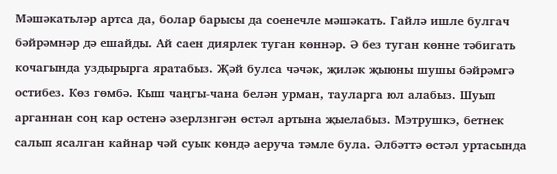Мәшәкатьләр артса да, болар барысы да соенечле мәшәкать. Гайлә ишле булгач бәйрәмнәр дә ешайды. Ай саен диярлек туган көннәр. Ә без туган көнне тәбигать кочагында уздырырга яратабыз. Җәй булса чәчәк, җиләк җыюны шушы бәйрәмгә остибез. Көз гөмбә. Кыш чаңгы-чана белән урман, тауларга юл алабыз. Шуып арганнан соң кар остенә әзерлзнгән өстәл артына җыелабыз. Мэтрушкэ, бетнек салып ясалган кайнар чәй суык көндә аеруча тәмле була. Әлбәттә өстәл уртасында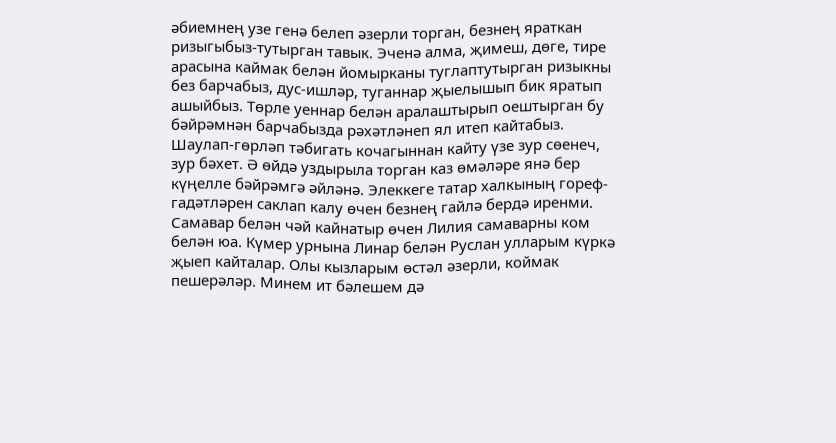әбиемнең узе генә белеп әзерли торган, безнең яраткан ризыгыбыз-тутырган тавык. Эченә алма, җимеш, дөге, тире арасына каймак белән йомырканы туглаптутырган ризыкны без барчабыз, дус-ишләр, туганнар җыелышып бик яратып ашыйбыз. Төрле уеннар белән аралаштырып оештырган бу бәйрәмнән барчабызда рәхәтләнеп ял итеп кайтабыз. Шаулап-гөрләп тәбигать кочагыннан кайту үзе зур сөенеч, зур бәхет. Ә өйдә уздырыла торган каз өмәләре янә бер күңелле бәйрәмгә әйләнә. Элеккеге татар халкының гореф-гадәтләрен саклап калу өчен безнең гайлә бердә иренми. Самавар белән чәй кайнатыр өчен Лилия самаварны ком белән юа. Күмер урнына Линар белән Руслан улларым күркә җыеп кайталар. Олы кызларым өстәл әзерли, коймак пешерәләр. Минем ит бәлешем дә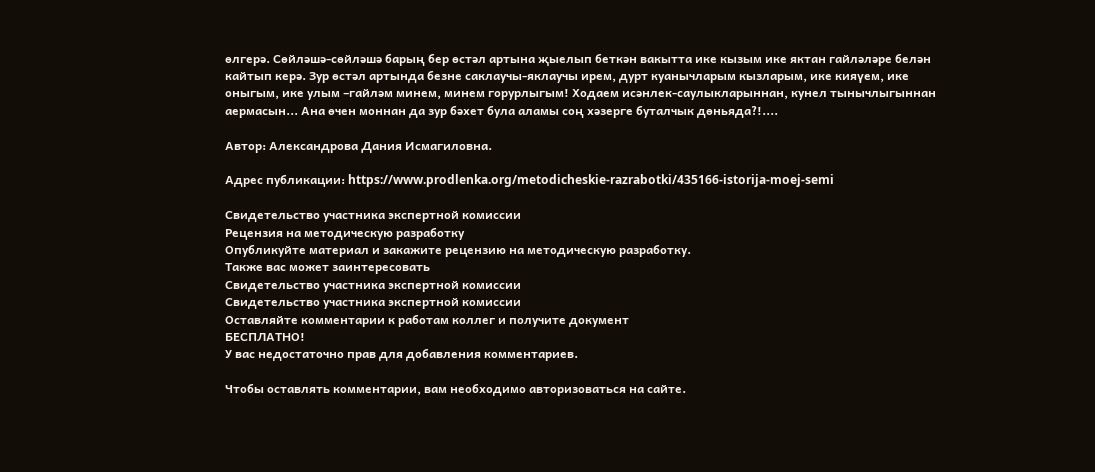өлгерә. Сөйләшә-сөйләшә барың бер өстәл артына җыелып беткән вакытта ике кызым ике яктан гайләләре белән кайтып керә. Зур өстәл артында безне саклаучы-яклаучы ирем, дурт куанычларым кызларым, ике кияүем, ике оныгым, ике улым –гайләм минем, минем горурлыгым! Ходаем исәнлек-саулыкларыннан, кунел тынычлыгыннан аермасын... Ана өчен моннан да зур бәхет була аламы соң хәзерге буталчык дөньяда?!....

Автор: Александрова Дания Исмагиловна.

Адрес публикации: https://www.prodlenka.org/metodicheskie-razrabotki/435166-istorija-moej-semi

Свидетельство участника экспертной комиссии
Рецензия на методическую разработку
Опубликуйте материал и закажите рецензию на методическую разработку.
Также вас может заинтересовать
Свидетельство участника экспертной комиссии
Свидетельство участника экспертной комиссии
Оставляйте комментарии к работам коллег и получите документ
БЕСПЛАТНО!
У вас недостаточно прав для добавления комментариев.

Чтобы оставлять комментарии, вам необходимо авторизоваться на сайте.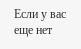Если у вас еще нет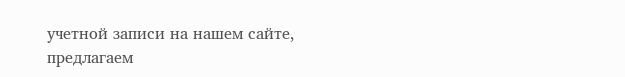учетной записи на нашем сайте, предлагаем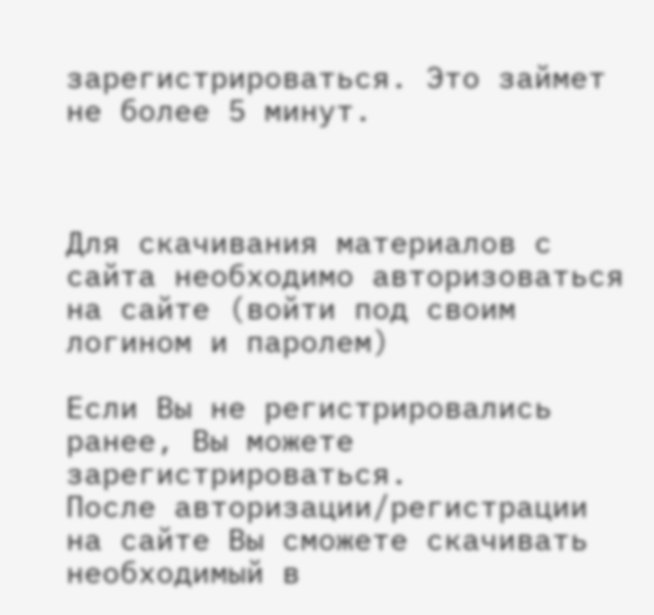зарегистрироваться. Это займет не более 5 минут.



Для скачивания материалов с сайта необходимо авторизоваться на сайте (войти под своим логином и паролем)

Если Вы не регистрировались ранее, Вы можете зарегистрироваться.
После авторизации/регистрации на сайте Вы сможете скачивать необходимый в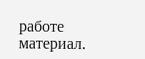работе материал.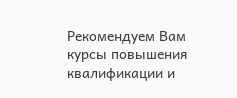Рекомендуем Вам курсы повышения квалификации и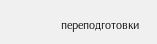переподготовки